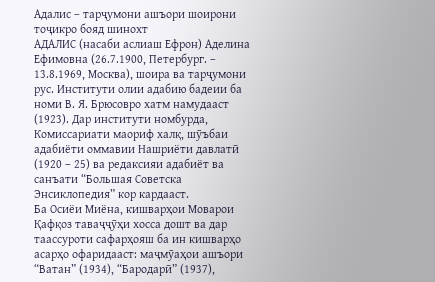Адалис – тарҷумони ашъори шоирони тоҷикро бояд шинохт
АДАЛИС (насаби аслиаш Ефрон) Аделина Ефимовна (26.7.1900, Петербург. – 13.8.1969, Москва), шоира ва тарҷумони рус. Институти олии адабию бадеии ба номи В. Я. Брюсовро хатм намудааст (1923). Дар институти номбурда, Комиссариати маориф халқ, шӯъбаи адабиёти оммавии Нашриёти давлатӣ (1920 – 25) ва редаксияи адабиёт ва санъати “Большая Советска Энсиклопедия” кор кардааст.
Ба Осиёи Миёна, кишварҳои Моварои Қафқоз таваҷҷӯҳи хосса дошт ва дар таассуроти сафарҳояш ба ин кишварҳо асарҳо офаридааст: маҷмӯаҳои ашъори “Ватан” (1934), “Бародарӣ” (1937),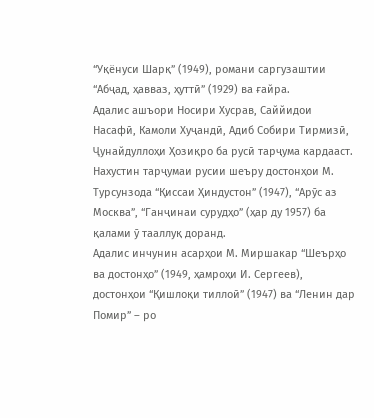“Уқёнуси Шарқ” (1949), романи саргузаштии “Абҷад, ҳавваз, ҳуттӣ” (1929) ва ғайра.
Адалис ашъори Носири Хусрав, Саййидои Насафӣ, Камоли Хуҷандӣ, Адиб Собири Тирмизӣ, Ҷунайдуллоҳи Ҳозиқро ба русӣ тарҷума кардааст.
Нахустин тарҷумаи русии шеъру достонҳои М. Турсунзода “Қиссаи Ҳиндустон” (1947), “Арӯс аз Москва”, “Ганҷинаи сурудҳо” (ҳар ду 1957) ба қалами ӯ тааллуқ доранд.
Адалис инчунин асарҳои М. Миршакар “Шеърҳо ва достонҳо” (1949, ҳамроҳи И. Сергеев), достонҳои “Қишлоқи тиллоӣ” (1947) ва “Ленин дар Помир” – ро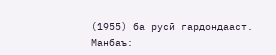(1955) ба русӣ гардондааст.
Манбаъ: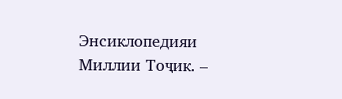Энсиклопедияи Миллии Тоҷик. –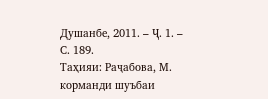Душанбе, 2011. – Ҷ. 1. – С. 189.
Таҳияи: Раҷабова, М.
корманди шуъбаи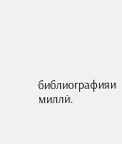библиографияи миллӣ.